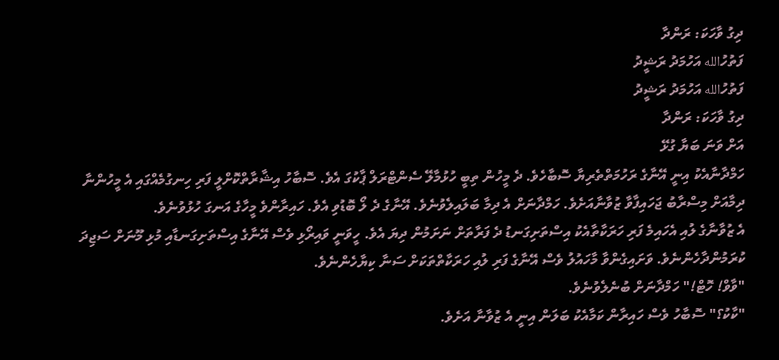ދިގު ވާހަކަ: ރަންދާ
ފަތުހުالله އަހުމަދު ރަޝީދު
ފަތުހުالله އަހުމަދު ރަޝީދު
ދިގު ވާހަކަ: ރަންދާ
އަށް ވަނަ ބަޔާ ގުޅޭ
ހަމްދާނާއެކު އިނީ އޭނާގެ ރަހުމަތްތެރިޔާ ސޮބާހެވެ. ދެ މީހުން ތިބީ ހުޅުމާލޭ ސެންޓްރަލް ޕާކުގަ އެވެ. ސޮބާހު އިޝާރާތްކޮށްލީ ފަރި ހިނގުމެއްގައި އެ މީހުންނާ ދިމާއަށް މިސްރާބު ޖަހައިފާވާ ޒުވާނާއަށެވެ. ހަމްދާނަށް އެ ދިމާ ބަލައިލެވުނެވެ. އޭނާގެ ދެ ލޯ ބޮޑުވި އެވެ. ހައިރާންވެ މީހާގެ އަނގަ ހުޅުވުނެވެ.
އެ ޒުވާނާގެ ލުއި އެހައިމެ ފަރި ހަރަކާތާއެކު އިސްތަށިގަނޑު ދެ ފަރާތަށް ނަށަމުން ދިޔަ އެވެ. ހީވަނީ ވައިރޯޅި ވެސް އޭނާގެ އިސްތަށިގަނޑާއި މުޅި މޫނަށް ސަޖިދަ ކުރަމުންދާހެންނެވެ. ވަށައިގެންވާ މާހައުލު ވެސް އޭނާގެ ފަރި ލުއި ހަރަކާތްތަކަށް ސަނާ ކިޔާހެންނެވެ.
"ވާވް! ހޮޓް!" ހަމްދާނަށް ބުނެލެވުނެވެ.
"ކާކު؟" ސޮބާހު ވެސް ހައިރާން ކަމާއެކު ބަލަން އިނީ އެ ޒުވާނާ އަށެވެ.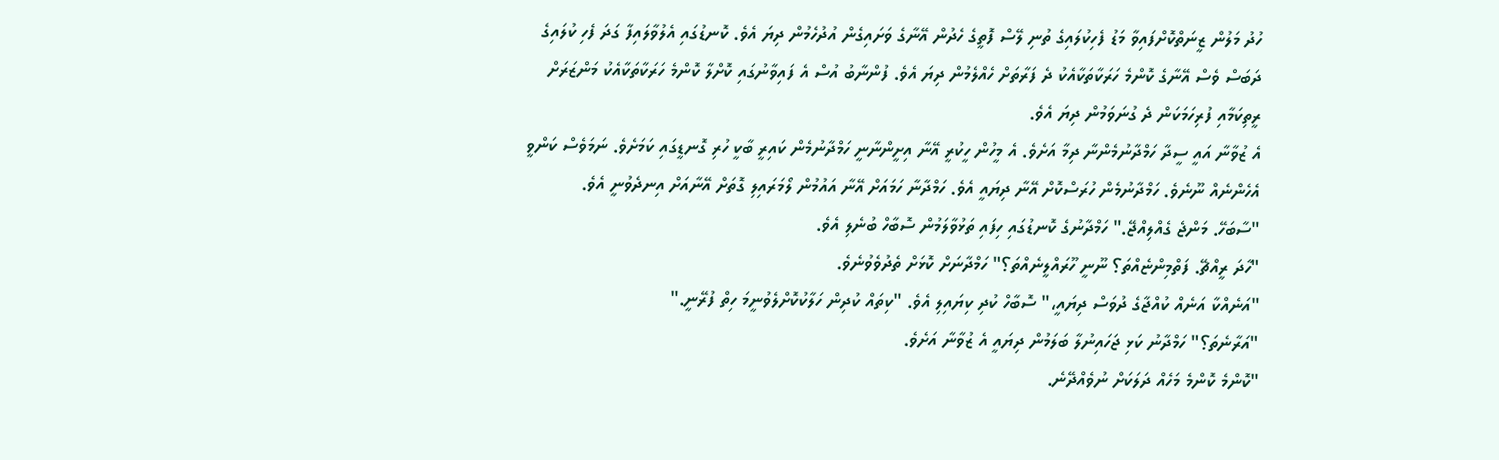ހުދު މަލުން ޒީނަތްކޮށްފައިވާ މަޑު ފެހިކުލައިގެ ތުނި ލޭސް ފޮތީގެ ހެދުން އޭނާގެ ވަށައިގެން އުދުހެމުން ދިޔަ އެވެ. ކޮނޑުގައި އެލުވާލައިފާ ގަދަ ފެހި ކުލައިގެ ދަބަސް ވެސް އޭނާގެ ކޮންމެ ހަރަކާތަކާއެކު ދެ ފަރާތަށް ހެއްލެމުން ދިޔަ އެވެ. ފުންނާބު އުސް އެ ފައިވާނުގައި ކޮށްލާ ކޮންމެ ހަރަކާތަކާއެކު މަންޒަރަށް ރީތިކަމާއި ފުރިހަމަކަން ދެ ގުނަވަމުން ދިޔަ އެވެ.
އެ ޒުވާނާ އައީ ސީދާ ހަމްދާނުމެންނާ ދިމާ އަށެވެ. އެ މީހުން ހީކުރީ އޭނާ އިށީންނާނީ ހަމްދާނުމެން ކައިރީ ބާކީ ހުރި ގޮނޑީގައި ކަމަށެވެ. ނަމަވެސް ކަންވީ އެހެންނެއް ނޫނެވެ. ހަމްދާނުމެން ހުރަސްކޮށް އޭނާ ދިޔައީ އެވެ. ހަމްދާނާ ހަމައަށް އޭނާ އައުމުން ލޯމަރައިލި ގޮތަށް އޭނާއަށް އިނދެވުނީ އެވެ.
"ސާބަހޭ. މަންޖެ ގެއްލިއްޖޭ." ހަމްދާނުގެ ކޮނޑުގައި ހިފައި ތަޅުވާލަމުން ސޮބާހް ބުނެލި އެވެ.
"ހާދަ ރީއްޗޭ. ފަތްމިންޏެއްތަ؟ ނޫނީ ހޫރައްލީނެއްތަ؟" ހަމްދާނަށް ކޮޅަށް ތެދުވެވުނެވެ.
"އަނެއްކާ އަނެއް ކުއްޖާގެ ދުވަސް ދިޔައީ،" ސޮބާހް ކުދި ކިޔައިލި އެވެ. "ކިތައް ކުދިން ހަލާކުކޮށްލެވުނީމަ ހިތް ފުރޭނީ."
"އަރާނެތަ؟" ހަމްދާނު ކަޅި ޖަހައިނުލާ ބަލަމުން ދިޔައީ އެ ޒުވާނާ އަށެވެ.
"ކޮންމެ ކޮންމެ މަހެއް ދަލަކަށް ނުވެއްދޭނެ.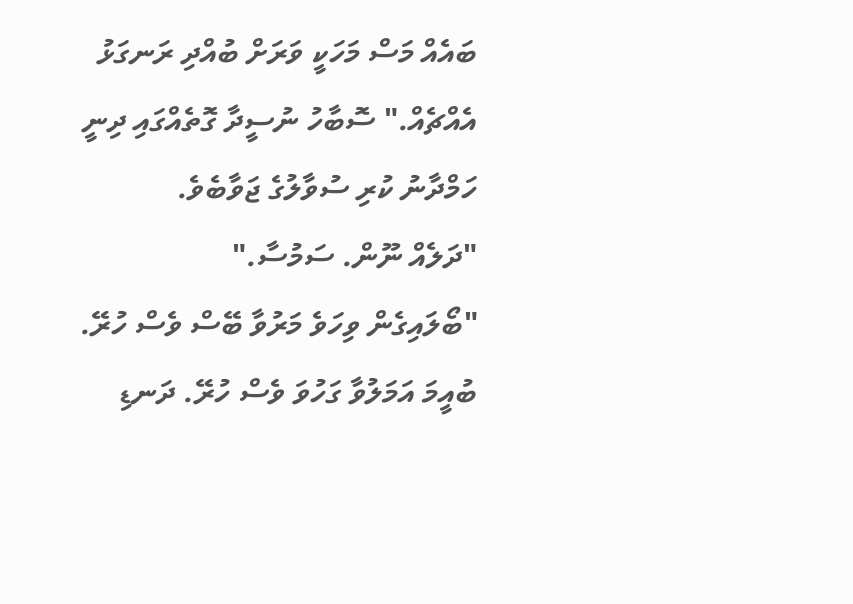ބައެއް މަސް މަހަކީ ވަރަށް ބުއްދި ރަނގަޅު އެއްޗެއް." ސޮބާހު ނުސީދާ ގޮތެއްގައި ދިނީ ހަމްދާނު ކުރި ސުވާލުގެ ޖަވާބެވެ.
"ދަލެއް ނޫން. ސަމުސާ."
"ބޯލައިގެން ވިހަވެ މަރުވާ ބޭސް ވެސް ހުރޭ. ބުއީމަ އަމަލުވާ ގަހުވަ ވެސް ހުރޭ. ދަނޑި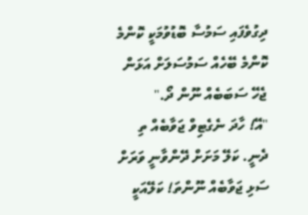ދިގުވެފައި ސަމުސާ ބޮޑުވުމަކީ ކޮންމެ ކޮންމެ ބޭހެއް ސަމުސަލަށް އަޅަން ޖެހޭ ސަބަބެއް ނޫން ދޯ."
"އޭ! ހާދަ ނެގެޓިވް ޖަވާބެއް ތި ދެނީ. ކަލޭ މަށަށް ދޭންވާނީ ވަރަށް ސަޅި ޖަވާބެއް ނޫންތަ! ކަލޭއަކީ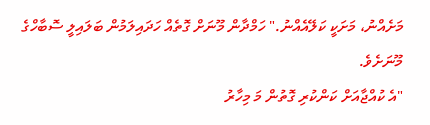މަށެއްނު، މަށަކީ ކަލޭއެއްނު." ހަމްދާން މޫނަށް ގޮތެއް ހަދައިލަމުން ބަލައިލީ ސޮބާހްގެ މޫނަށެވެ.
"އެ ކުއްޖާއަށް ކަންކުރި ގޮތުން މަ މިހާރު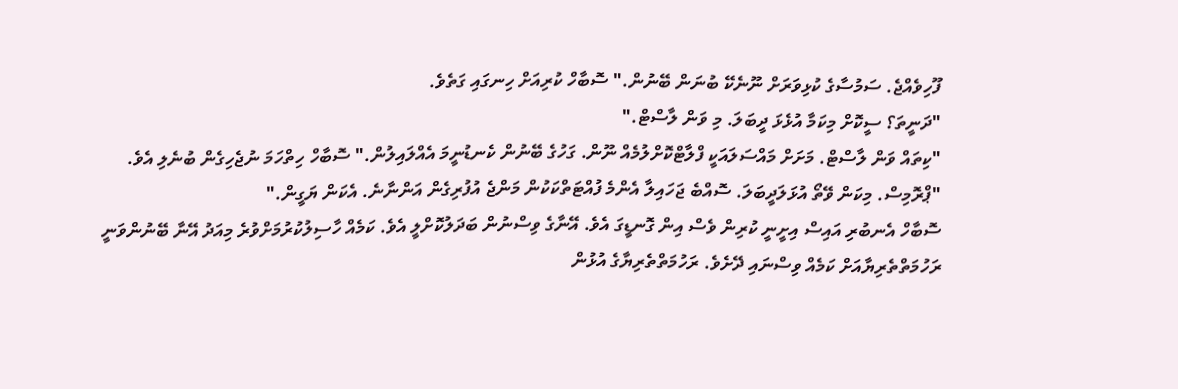ފޫހިވެއްޖެ. ސަމުސާގެ ކުޅިވަރަށް ނޫނެކޭ ބުނަން ބޭނުން." ސޮބާހް ކުރިއަށް ހިނގައި ގަތެވެ.
"ދަނީތަ؟ ސީކޮށް މިކަމާ އުޅެޅަ ދީބަލަ. މި ވަން ލާސްޓް."
"ކިތައް ވަން ލާސްޓް. މަށަށް މައްސަލައަކީ ފްލާޓްކޮށްލުމެއް ނޫން. ގަހުގެ ބޭނުން ކެނޑުނީމަ އެއްލައިލުން." ސޮބާހް ހިތްހަމަ ނުޖެހިގެން ބުނެލި އެވެ.
"ޕްރޮމިސް. މިކަން ވޭތޯ އުޅަލަދީބަލަ. ސޮއްބެ ޖަހައިލާ އެންމެ ފުއްޓަތްކަކުން މަންޖެ އުފުރިގެން އަންނާނެ. އެކަން ޔަގީން."
ސޮބާހް އެނބުރި އައިސް އިށީނީ ކުރިން ވެސް އިން ގޮނޑީގަ އެވެ. އޭނާގެ ވިސްނުން ބަދަލުކޮށްލީ އެވެ. ކަމެއް ހާސިލުކުރުމަށްވުރެ މިއަދު އޭނާ ބޭނުންވަނީ ރަހުމަތްތެރިޔާއަށް ކަމެއް ވިސްނައި ދޭށެވެ. ރަހުމަތްތެރިޔާގެ އުޅުން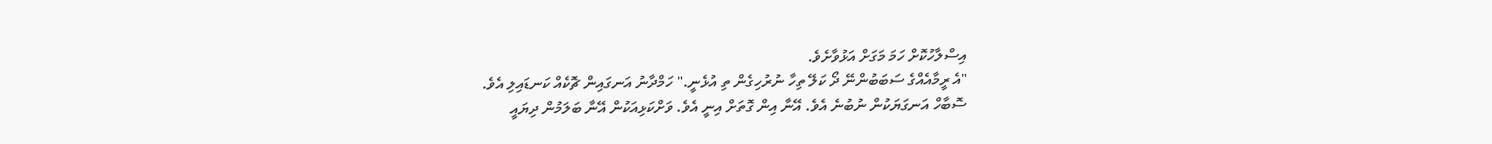އިސްލާހުކޮށް ހަމަ މަގަށް އަޅުވާށެވެ.
"އެ ރީމާއެއްގެ ސަބަބުންނޭ ދޯ ކަލޭ ތިހާ ނުރުހިގެން ތި އުޅެނީ." ހަމްދާނު އަނގައިން ޗޮކެއް ކަނޑައިލި އެވެ.
ސޮބާހް އަނގަޔަކުން ނުބުނެ އެވެ. އޭނާ އިން ގޮތަށް އިނީ އެވެ. ވަށްކަޅިއަކުން އޭނާ ބަލަމުން ދިޔައީ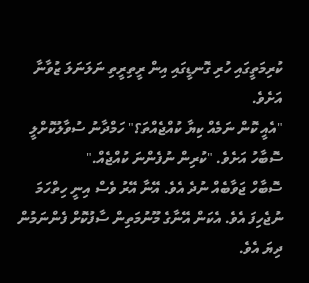ކުރިމަތީގައި ހުރި ގޮނޑީގައި އިން ރީތިރީތި ނަލަނަލަ ޒުވާނާ އަށެވެ.
"އެއީ ކޮން ނަމެއް ކިޔާ ކުއްޖެއްތަ؟" ހަމްދާނު ސުވާލުކޮށްލީ ސޮބާހު އަށެވެ. "ކުރިން ނުފެންނަ ކުއްޖެއް."
ސޮބާހް ޖަވާބެއް ނުދެ އެވެ. އޭނާ އޭރު ވެސް އިނީ ހިތްހަމަ ނުޖެހިފަ އެވެ. އެކަން އޭނާގެ މޫނުމަތިން ސާފުކޮށް ފެންނަމުން ދިޔަ އެވެ.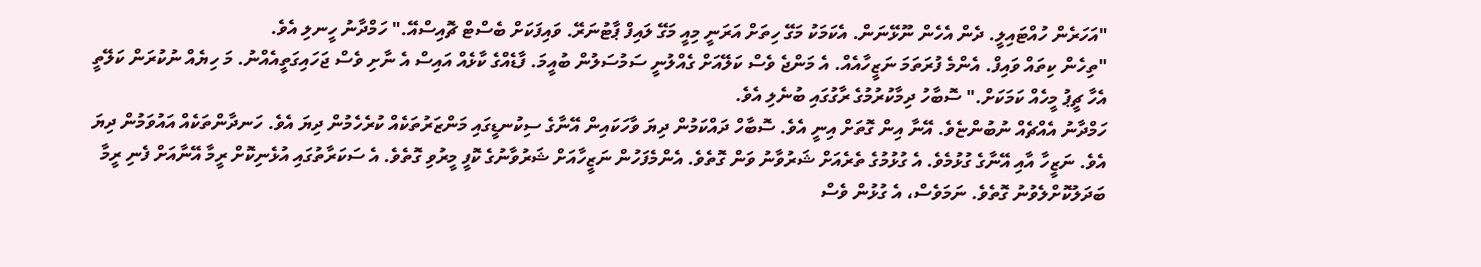"އަހަރެން ހުއްޓައިލީ. ދެން އެހެން ނޫޅޭނަން. އެކަމަކު މަގޭ ހިތަށް އަރަނީ މިއީ މަގޭ ލައިފް ޕާޓުނަރޭ. ވައިފަކަށް ބެސްޓް ޗޮއިސްއޭ." ހަމްދާނު ހީނލި އެވެ.
"ތިހެން ކިތައް ވައިފް. އެންމެ ފުރަތަމަ ނަޒީހާއެއް. އެ މަންޖެ ވެސް ކަލޭއަށް ގެއްލުނީ ސަމުސަލުން ބުއީމަ. ފާޑެއްގެ ކާޅެއް އައިސް އެ ނާށި ވެސް ޖަހައިގަތީއެއްނު. މަ ހިޔެއް ނުކުރަން ކަލޭތީ އެހާ ޗީޕު މީހެއް ކަމަކަށް." ސޮބާހު ދިމާކުރުމުގެ ރާގުގައި ބުނެލި އެވެ.
ހަމްދާނު އެއްޗެއް ނުބުންޏެވެ. އޭނާ އިން ގޮތަށް އިނީ އެވެ. ސޮބާހް ދައްކަމުން ދިޔަ ވާހަކައިން އޭނާގެ ސިކުނޑީގައި މަންޒަރުތަކެއް ކުރެހެމުން ދިޔަ އެވެ. ހަނދާންތަކެއް އައުވަމުން ދިޔަ އެވެ. ނަޒީހާ އާއި އޭނާގެ ގުޅުމެވެ. އެ ގުޅުމުގެ ތެރެއަށް ޝަރުވާނު ވަން ގޮތެވެ. އެންމެފަހުން ނަޒީހާއަށް ޝަރުވާނުގެ ކޮފީ މީރުވި ގޮތެވެ. އެ ސަކަރާތުގައި އުޅެނިކޮށް ރީމާ އޭނާއަށް ފެނި ރީމާ ބަދަލުކޮށްލެވުނު ގޮތެވެ. ނަމަވެސް، އެ ގުޅުން ވެސް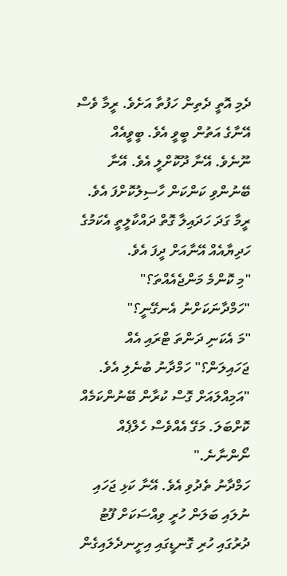ދެމި އޮތީ ދެތިން ހަފުތާ އަށެވެ. ރީމާ ވެސް އޭނާގެ އަތުން ބީވީ އެވެ. ބީވީއެއް ނޫނެވެ. އޭނާ ދޫކޮށްލީ އެވެ. އޭނާ ބޭނުންވި ކަންކަން ހާސިލުކޮށްފަ އެވެ. ރީމާ ގަދަ ހަދައިލާ ގޮތް ދައްކާލީތީ އެކަމުގެ ހަދިޔާއެއް އޭނާއަށް ދީފަ އެވެ.
"މި ކޮންމެ މަންޖެއެއްތަ؟"
"ހަމްދާނަކަށްނު އެނގޭނީ؟"
"މަ އެކަނި ދަންތަ ޓްރައި އެއް ޖަހައިލަން؟" ހަމްދާނު ބުނެލި އެވެ.
"އަމިއްލައަށް ގޮސް ކުރާން ބޭނުންކަމެއް ކޮށްބަލަ. މަގޭ އެއްވެސް ހެލްޕެއް ނޯންނާނެ."
ހަމްދާނު ތެދުވި އެވެ. އޭނާ ކަޅި ޖަހައި ނުލައި ބަލަން ހުރީ ވިއްސަކަށް ފޫޓު ދުރުގައި ހުރި ގޮނޑީގައި އިށީނދެލައިގެން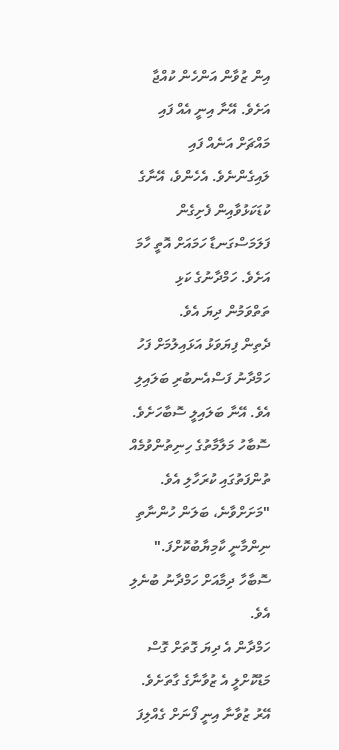އިން ޒުވާން އަންހެން ކުއްޖާ އަށެވެ. އޭނާ އިނީ އެއް ފައި މައްޗަށް އަނެއް ފައި ލައިގެންނެވެ. އެހެންވެ، އޭނާގެ ކުޑަކަޅުވާއިން ފެށިގެން ފަލަމަސްގަނޑާ ހަމައަށް އޮތީ ހާމަ އަށެވެ. ހަމްދާނުގެ ކަޅި ތަތްވަމުން ދިޔަ އެވެ.
ދެތިން ފިޔަވަޅު އަޅައިލުމަށް ފަހު ހަމްދާނު ފަސްއެނބުރި ބަލައިލި އެވެ. އޭނާ ބަލައިލީ ސޮބާހަށެވެ. ސޮބާހު މަލާމާތުގެ ހިނިތުންވުމެއް ތުންފަތުގައި ކުރަހާލި އެވެ.
"މަށަށްވާނެ، ބަލަން ހުންނާތި ނިންމާނީ ކާމިޔާބުކޮށްފަ." ސޮބާހާ ދިމާއަށް ހަމްދާނު ބުނެލި އެވެ.
ހަމްދާން އެ ދިޔަ ގޮތަށް ގޮސް މަޑުކޮށްލީ އެ ޒުވާނާގެ ގާތަށެވެ. އޭރު ޒުވާނާ އިނީ ފޯނަށް ގެއްލިފަ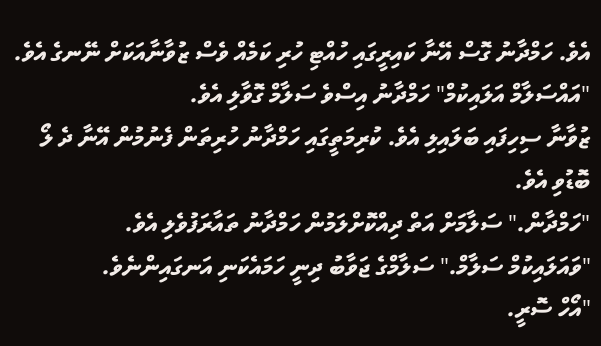އެވެ. ހަމްދާނު ގޮސް އޭނާ ކައިރީގައި ހުއްޓި ހުރި ކަމެއް ވެސް ޒުވާނާއަކަށް ނޭނގެ އެވެ.
"އައްސަލާމް އަލައިކުމް" ހަމްދާނު އިސްވެ ސަލާމް ގޮވާލި އެވެ.
ޒުވާނާ ސިހިފައި ބަލައިލި އެވެ. ކުރިމަތީގައި ހަމްދާނު ހުރިތަން ފެނުމުން އޭނާ ދެ ލޯ ބޮޑުވި އެވެ.
"ހަމްދާން." ސަލާމަށް އަތް ދިއްކޮށްލަމުން ހަމްދާނު ތައާރަފުވެލި އެވެ.
"ވައަލައިކުމް ސަލާމް." ސަލާމްގެ ޖަވާބު ދިނީ ހަމައެކަނި އަނގައިންނެވެ.
"އޯހް ސޮރީ.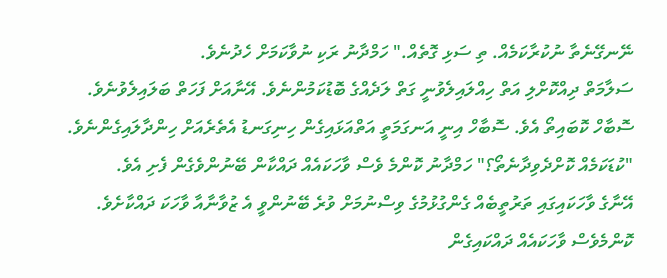ނޭނގޭނެތާ ނުކުރާކަމެއް. ތި ސަޅި ގޮތެއް." ހަމްދާނު ރަކި ނުވާކަމަށް ހެދުނެވެ.
ސަލާމަތް ދިއްކޮށްލި އަތް ހިއްލައިލެވުނީ ގަތް ލަދެއްގެ ބޮޑުކަމުންނެވެ. އޭނާއަށް ފަހަތް ބަލައިލެވުނެވެ. ސޮބާހް ކޮބައިތޯ އެވެ. ސޮބާހް އިނީ އަނގަމަތީ އަތްއަޅައިގެން ހިނިގަނޑު އެތެރެއަށް ހިންދާލައިގެންނެވެ.
"ކުޑަކަމެއް ކޮށްދެވިދާނެތޯ؟" ހަމްދާނު ކޮންމެ ވެސް ވާހަކައެއް ދައްކާން ބޭނުންވެގެން ފެށި އެވެ.
އޭނާގެ ވާހަކައިގައި ތަރުތީބެއް ގެންގުޅުމުގެ ވިސްނުމަށް ވުރެ ބޭނުންވީ އެ ޒުވާނާއާ ވާހަކަ ދައްކާށެވެ. ކޮންމެވެސް ވާހަކައެއް ދައްކައިގެން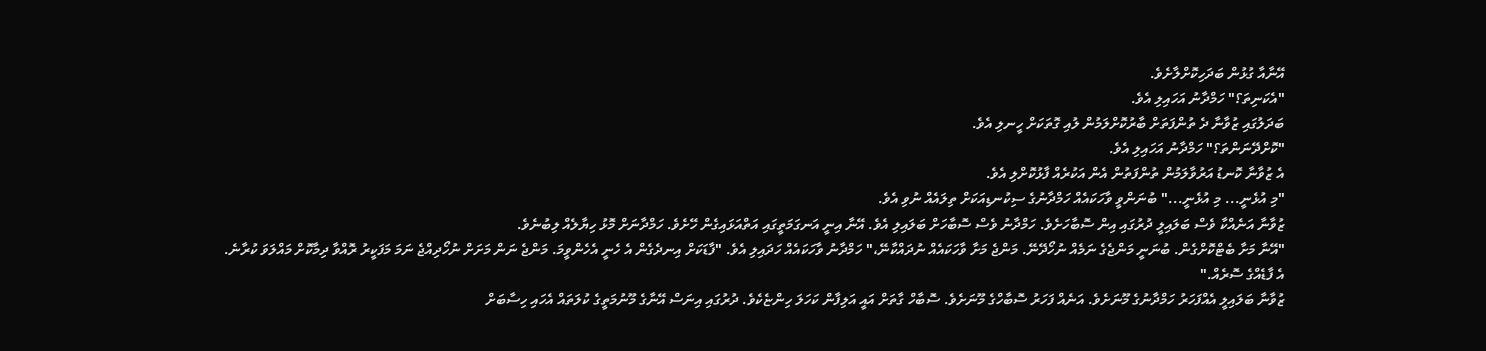އޭނާއާ ގުޅުން ބަދަހިކޮށްލާށެވެ.
"އެކަނިތަ؟" ހަމްދާނު އަހައިލި އެވެ.
ބަދަލުގައި ޒުވާނާ ދެ ތުންފަތަށް ބާރުކޮށްލަމުން ލުއި ގޮތަކަށް ހީނލި އެވެ.
"ކޮށްދޭނަންތަ؟" ހަމްދާނު އަހައިލި އެވެ.
އެ ޒުވާނާ ކޮނޑު އަރުވާލަމުން ތުންފަތުން އެން އަކުރެއް ފާޅުކޮށްލި އެވެ.
"މި އުޅެނީ... މި އުޅެނީ..." ބުނަންވީ ވާހަކައެއް ހަމްދާނުގެ ސިކުނޑިއަކަށް ތިލައެއް ނުވި އެވެ.
ޒުވާނާ އަނެއްކާ ވެސް ބަލައިލީ ދުރުގައި އިން ސޮބާހަށެވެ. ހަމްދާނު ވެސް ސޮބާހަށް ބަލައިލި އެވެ. އޭނާ އިނީ އަނގަމަތީގައި އަތްއަޅައިގެން ހޭށެވެ. ހަމްދާނަށް މޮޅު ހިޔާލެއް ލިބުނެވެ.
"އޭނާ މަށާ ބެޓްކޮށްގެން. ބުނަނީ މަންޖެގެ ނަމެއް ނުހޯދޭނޭ. މަންޖެ މަށާ ވާހަކައެއް ނުދައްކާނޭ،" ހަމްދާނު ވާހަކައެއް ހަދައިލި އެވެ. "ފާޑަކަށް އިނދެގެން އެ ހެނީ އެހެންވީމަ. މަންޖެ ނަން މަށަށް ނުހޯދިއްޖެ ނަމަ މަފަކީރު ރޮއްވާ ދިމާކޮށް މައްލަވަ ކުރާނެ. އެ ފާޑެއްގެ ސޮރެއް."
ޒުވާނާ ބަލައިލީ އެއްފަހަރު ހަމްދާނުގެ މޫނަށެވެ. އަނެއް ފަހަރު ސޮބާހްގެ މޫނަށެވެ. ސޮބާހް ގާތަށް އައީ އަލިފާން ކަހަލަ ހިންޏެކެވެ. ދުރުގައި އިނަސް އޭނާގެ މޫނުމަތީގެ ކުލަތައް އެހައި ހިސާބަށް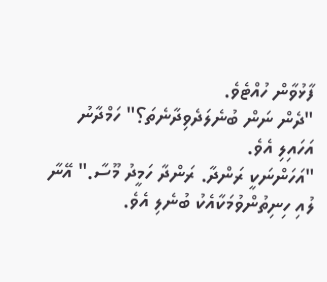ފާޅުވާން ހުއްޓެވެ.
"ދެން ނަން ބުނެލަދެވިދާނެތަ؟" ހަމްދާނު އަހައިލި އެވެ.
"އަހަންނަކީ ރަންދާ. ރަންދާ ހަމީދު މޫސާ." އޭނާ ލުއި ހިނިތުންވުމަކާއެކު ބުނެލި އެވެ.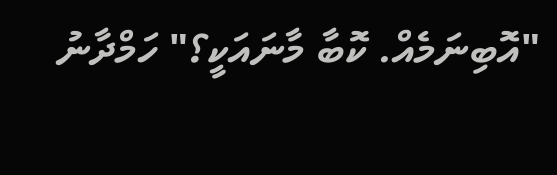"އޮބިނަމެއް. ކޮބާ މާނައަކީ؟" ހަމްދާނު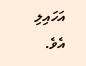އަހައިލި އެވެ.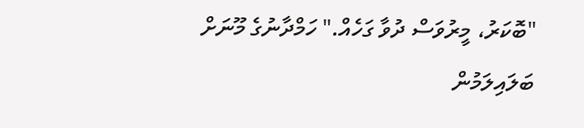"ބޮކަރު، މީރުވަސް ދުވާ ގަހެއް." ހަމްދާނުގެ މޫނަށް ބަލައިލަމުން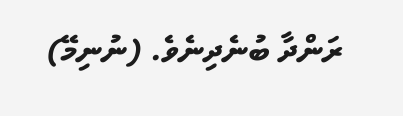ރަންދާ ބުނެދިނެވެ. (ނުނިމޭ)